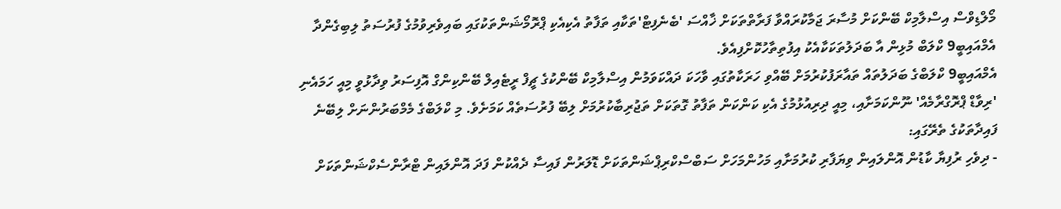މޯލްޑިވްސް އިސްލާމިކް ބޭންކަށް މުސާރަ ޖަމާކުރައްވާ ފަރާތްތަކަށް ޚާއްސަ 'ބެނެފިޓް'ތަކާއި ތަފާތު އެކިއެކި ޕްރޮމޯޝަންތަކުގައި ބައިވެރިވުމުގެ ފުރުސަތު ލިބިގެންދާ އެމްއައިބީ9 ކްލަބް މުޅިން އާ ބަދަލުތަކަކާއެކު އިފުތިތާހުކޮށްފިއެވެ.
އެމްއައިބީ9 ކްލަބްގެ ބަދަލުތައް ތައާރަފުކުރުމަށް ބޭއްވި ހަރަކާތުގައި ވާހަކަ ދައްކަވަމުން އިސްލާމިކް ބޭންކުގެ ޗީފް ރީޓެއިލް ބޭންކިންގް އޮފިސަރު ވިދާޅުވީ މިއީ ހަމައެނި 'ރިވާޑް ޕްރޮގްރާމެއް' ނޫންކަމަށާއި، މިއީ ދިރިއުޅުމުގެ އެކި ކަންކަން ތަފާތު ގޮތަކަށް ތަޖުރިބާކުރުމަށް ލިބޭ ފުރުސަތެއް ކަމަށެވެ. މި ކްލަބްގެ މެމްބަރުންނަށް ލިބޭނެ ފައިދާތަކުގެ ތެރޭގައި:
- ދިވެހި ރުފިޔާ ކާޑުން އޮންލައިން ވިޔަފާރި ކުރުމަށާއި މަހުންމަހަށް ސަބްސްކްރިޕްޝަންތަކަށް ޑޮލަރުން ފައިސާ ދެއްކުން ފަދަ އޮންލައިން ޓްރާންސެކްޝަންތަކަށް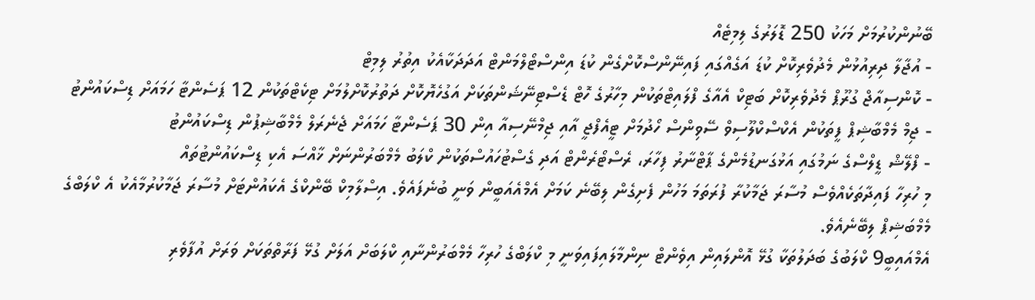ބޭނުންކުރުމަށް މަހަކު 250 ޑޮލަރުގެ ލިމިޓެއް
- އުޖާލާ ދިރިއުޅުން މެދުވެރިކޮށް ކުޑަ އަގެއްގައި ފައިނޭންސްކޮށްގެން ކުޑަ އިންސްޓޯލްމަންޓް އަދަދަކާއެކު އިތުރު ލިމިޓް
- ކޮންސިއާޖް ގުރޫޕް މެދުވެރިކޮށް ބަޓިކް އެއާގެ ފްލައިޓްތަކުން މިހާރުގެ ހޮޓް ޑެސްޓިނޭޝަންތަކަށް އަގުހެޔޮކޮށް ދަތުރުކޮށްލުމަށް ޓިކެޓްތަކުން 12 ޕަސެންޓާ ހަމައަށް ޑިސްކައުންޓު
- ޖިމް މެމްބާޝިޕް ފީތަކުން އެކްސްކްލޫސިވް ސޭވިންސް ހޯދުމަށް ޓީއެފްޖީ އާއި ޖިމްނޭސިއާ އިން 30 ޕަސެންޓާ ހަމައަށް ޖެނެރަލް މެމްބާޝިޕުން ޑިސްކައުންޓު
- ފްލޭޝް ޑީލްސްގެ ނަމުގައި އަޅުގަނޑުމެންގެ ޕާޓްނާރު ފިހާރަ، ރެސްޓޯރެންޓް އަދި ގެސްޓުހައުސްތަކުން ކްލަބު މެމްބަރުންނަށް ޚާއްސަ އެކި ޑިސްކައުންޓުތައް
މި ހުރިހާ ފައިދާތަކެއްވެސް މުސާރަ ޖަމާކުރާ ފުރަތަމަ މަހުން ފެށިގެން ލިބޭނެ ކަމަށް އެމްއެއަބީން ވަނީ ބުނެފައެވެ. އިސްލާމިކް ބޭންކްގެ އެކައުންޓަށް މުސާރަ ޖަމާކުރުމާއެކު އެ ކްލަބްގެ މެމްބަޝިޕް ލިބޭނެއެވެ.
އެމްއައިބީ9 ކްލަބުގެ ބަދަލުތަކާ ގުޅޭ އޮންލައިން އިވެންޓް ނިންމާލައިފައިވަނީ މި ކްލަބްގެ ހުރިހާ މެމްބަރުންނާއި ކްލަބަށް އަލަށް ގުޅޭ ފަރާތްތަކަށް ވަރަށް އުފާވެރި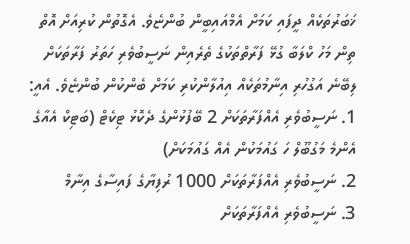ޚަބަރުތަކެއް ދީފައި ކަމަށް އެމްއައިބީން ބުންޏެވެ. އެގޮތުން ކުރިއަށް އޮތް ތިން މަހު ކްލަބާ ގުޅޭ ފަރާތްތަކުގެ ތެރެއިން ނަސީބުވެރި ހަތަރު ފަރާތަކަށް ލިބޭނެ އަގުހުރި އިނާމުތަކެއް އިއުލާންކުރި ކަމަށް ބެންކުން ބުންޏެވެ. އެއީ:
1. ނަސީބުވެރި އެއްފަރާތަކަށް 2 ބޭފުޅުންގެ ދެކޮޅު ޓިކެޓް (ބަޓިކް އެއާގެ އެންމެ މަގުބޫލް ހަ ގައުމަކުން އެއް ގައުމަކަށް)
2. ނަސީބުވެރި އެއްފަރާތަކަށް 1000 ރުފިޔާގެ ފައިސާގެ އިނާމް
3. ނަސީބުވެރި އެއްފަރާތަކަށް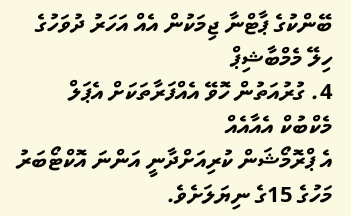ބޭންކުގެ ޕާޓްނާ ޖިމަކުން އެއް އަހަރު ދުވަހުގެ ހިލޭ މެމްބާޝިޕް
4. ގުރުއަތުން ހޮވޭ އެއްފަރާތަކަށް އެޕަލް މެކްބުކް އެއާއެއް
އެ ޕްރޮމޯޝަން ކުރިއަށްދާނީ އަންނަ އޮކްޓޯބަރު މަހުގެ 15ގެ ނިޔަލަށެވެ.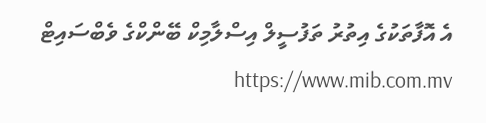އެ އޮފާތަކުގެ އިތުރު ތަފުސީލް އިސްލާމިކް ބޭންކްގެ ވެބްސައިޓް https://www.mib.com.mv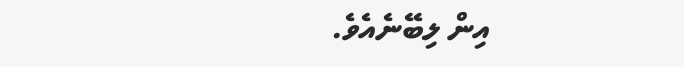އިން ލިބޭނެއެވެ.